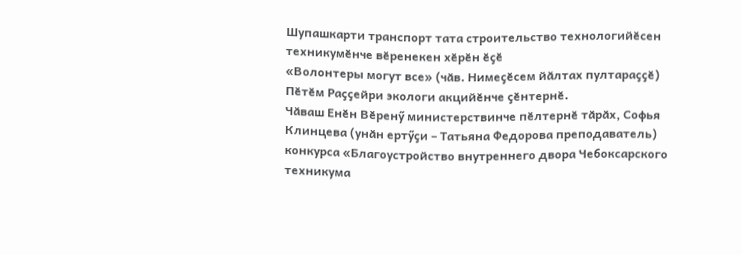Шупашкарти транспорт тата строительство технологийӗсен техникумӗнче вӗренекен хӗрӗн ӗҫӗ
«Волонтеры могут все» (чӑв. Нимеҫӗсем йӑлтах пултараҫҫӗ) Пӗтӗм Раҫҫейри экологи акцийӗнче ҫӗнтернӗ.
Чӑваш Енӗн Вӗренӳ министерствинче пӗлтернӗ тӑрӑх, Софья Клинцева (унӑн ертӳҫи – Татьяна Федорова преподаватель) конкурса «Благоустройство внутреннего двора Чебоксарского техникума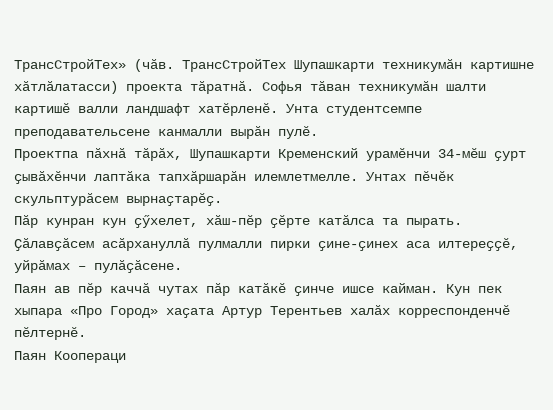ТрансСтройТех» (чӑв. ТрансСтройТех Шупашкарти техникумӑн картишне хӑтлӑлатасси) проекта тӑратнӑ. Софья тӑван техникумӑн шалти картишӗ валли ландшафт хатӗрленӗ. Унта студентсемпе преподавательсене канмалли вырӑн пулӗ.
Проектпа пӑхнӑ тӑрӑх, Шупашкарти Кременский урамӗнчи 34-мӗш ҫурт ҫывӑхӗнчи лаптӑка тапхӑршарӑн илемлетмелле. Унтах пӗчӗк скульптурӑсем вырнаҫтарӗҫ.
Пӑр кунран кун ҫӳхелет, хӑш-пӗр ҫӗрте катӑлса та пырать. Ҫӑлавҫӑсем асӑрхануллӑ пулмалли пирки ҫине-ҫинех аса илтереҫҫӗ, уйрӑмах – пулӑҫӑсене.
Паян ав пӗр каччӑ чутах пӑр катӑкӗ ҫинче ишсе кайман. Кун пек хыпара «Про Город» хаҫата Артур Терентьев халӑх корреспонденчӗ пӗлтернӗ.
Паян Коопераци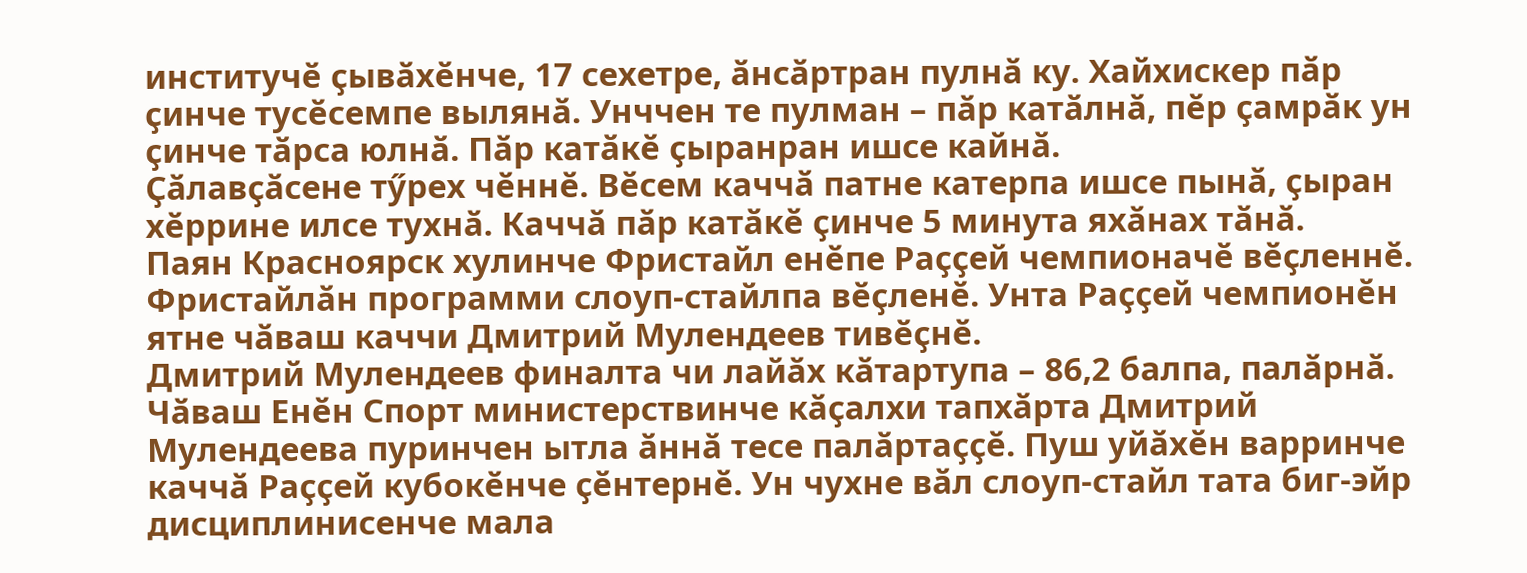институчӗ ҫывӑхӗнче, 17 сехетре, ӑнсӑртран пулнӑ ку. Хайхискер пӑр ҫинче тусӗсемпе вылянӑ. Унччен те пулман – пӑр катӑлнӑ, пӗр ҫамрӑк ун ҫинче тӑрса юлнӑ. Пӑр катӑкӗ ҫыранран ишсе кайнӑ.
Ҫӑлавҫӑсене тӳрех чӗннӗ. Вӗсем каччӑ патне катерпа ишсе пынӑ, ҫыран хӗррине илсе тухнӑ. Каччӑ пӑр катӑкӗ ҫинче 5 минута яхӑнах тӑнӑ.
Паян Красноярск хулинче Фристайл енӗпе Раҫҫей чемпионачӗ вӗҫленнӗ. Фристайлӑн программи слоуп-стайлпа вӗҫленӗ. Унта Раҫҫей чемпионӗн ятне чӑваш каччи Дмитрий Мулендеев тивӗҫнӗ.
Дмитрий Мулендеев финалта чи лайӑх кӑтартупа – 86,2 балпа, палӑрнӑ.
Чӑваш Енӗн Спорт министерствинче кӑҫалхи тапхӑрта Дмитрий Мулендеева пуринчен ытла ӑннӑ тесе палӑртаҫҫӗ. Пуш уйӑхӗн варринче каччӑ Раҫҫей кубокӗнче ҫӗнтернӗ. Ун чухне вӑл слоуп-стайл тата биг-эйр дисциплинисенче мала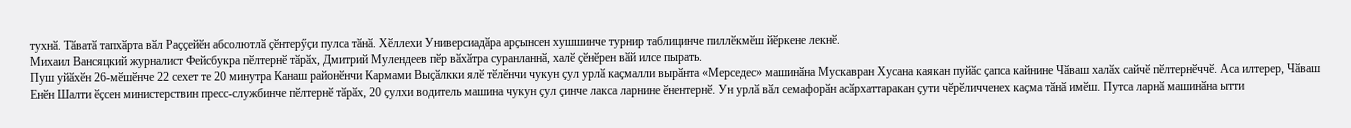тухнӑ. Тӑватӑ тапхӑрта вӑл Раҫҫейӗн абсолютлӑ ҫӗнтерӳҫи пулса тӑнӑ. Хӗллехи Универсиадӑра арҫынсен хушшинче турнир таблицинче пиллӗкмӗш йӗркене лекнӗ.
Михаил Вансяцкий журналист Фейсбукра пӗлтернӗ тӑрӑх, Дмитрий Мулендеев пӗр вӑхӑтра суранланнӑ, халӗ ҫӗнӗрен вӑй илсе пырать.
Пуш уйӑхӗн 26-мӗшӗнче 22 сехет те 20 минутра Канаш районӗнчи Кармами Выҫӑлкки ялӗ тӗлӗнчи чукун ҫул урлӑ каҫмалли вырӑнта «Мерседес» машинӑна Мускавран Хусана каякан пуйӑс ҫапса кайнине Чӑваш халӑх сайчӗ пӗлтернӗччӗ. Аса илтерер, Чӑваш Енӗн Шалти ӗҫсен министерствин пресс-службинче пӗлтернӗ тӑрӑх, 20 ҫулхи водитель машина чукун ҫул ҫинче лакса ларнине ӗнентернӗ. Ун урлӑ вӑл семафорӑн асӑрхаттаракан ҫути чӗрӗличченех каҫма тӑнӑ имӗш. Путса ларнӑ машинӑна ытти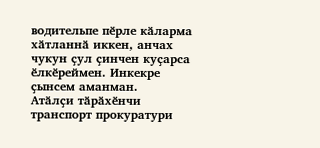водительпе пӗрле кӑларма хӑтланнӑ иккен, анчах чукун ҫул ҫинчен куҫарса ӗлкӗреймен. Инкекре ҫынсем аманман.
Атӑлҫи тӑрӑхӗнчи транспорт прокуратури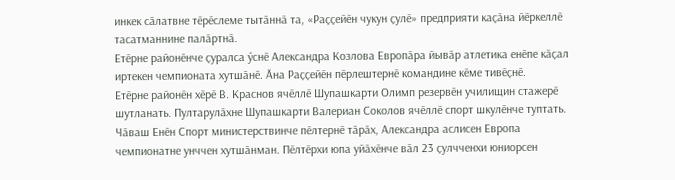инкек сӑлатвне тӗрӗслеме тытӑннӑ та, «Раҫҫейӗн чукун ҫулӗ» предприяти каҫӑна йӗркеллӗ тасатманнине палӑртнӑ.
Етӗрне районӗнче ҫуралса ӳснӗ Александра Козлова Европӑра йывӑр атлетика енӗпе кӑҫал иртекен чемпионата хутшӑнӗ. Ӑна Раҫҫейӗн пӗрлештернӗ командине кӗме тивӗҫнӗ.
Етӗрне районӗн хӗрӗ В. Краснов ячӗллӗ Шупашкарти Олимп резервӗн училищин стажерӗ шутланать. Пултарулӑхне Шупашкарти Валериан Соколов ячӗллӗ спорт шкулӗнче туптать.
Чӑваш Енӗн Спорт министерствинче пӗлтернӗ тӑрӑх, Александра аслисен Европа чемпионатне унччен хутшӑнман. Пӗлтӗрхи юпа уйӑхӗнче вӑл 23 ҫулчченхи юниорсен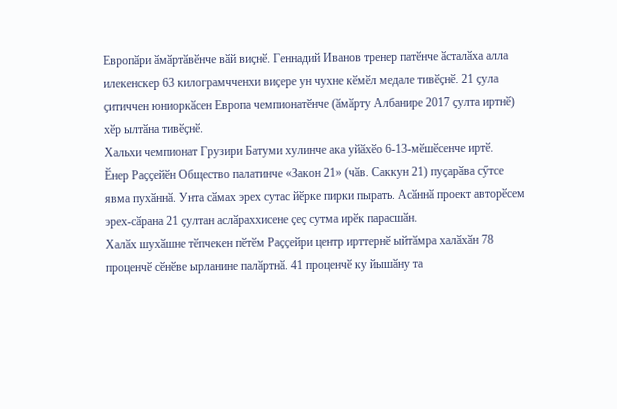Европӑри ӑмӑртӑвӗнче вӑй виҫнӗ. Геннадий Иванов тренер патӗнче ӑсталӑха алла илекенскер 63 килограмчченхи виҫере ун чухне кӗмӗл медале тивӗҫнӗ. 21 ҫула ҫитиччен юниоркӑсен Европа чемпионатӗнче (ӑмӑрту Албанире 2017 ҫулта иртнӗ) хӗр ылтӑна тивӗҫнӗ.
Хальхи чемпионат Грузири Батуми хулинче ака уйӑхӗо 6-13-мӗшӗсенче иртӗ.
Ӗнер Раҫҫейӗн Общество палатинче «Закон 21» (чӑв. Саккун 21) пуҫарӑва сӳтсе явма пухӑннӑ. Унта сӑмах эрех сутас йӗрке пирки пырать. Асӑннӑ проект авторӗсем эрех-сӑрана 21 ҫултан аслӑраххисене ҫеҫ сутма ирӗк парасшӑн.
Халӑх шухӑшне тӗпчекен пӗтӗм Раҫҫейри центр ирттернӗ ыйтӑмра халӑхӑн 78 проценчӗ сӗнӗве ырланине палӑртнӑ. 41 проценчӗ ку йышӑну та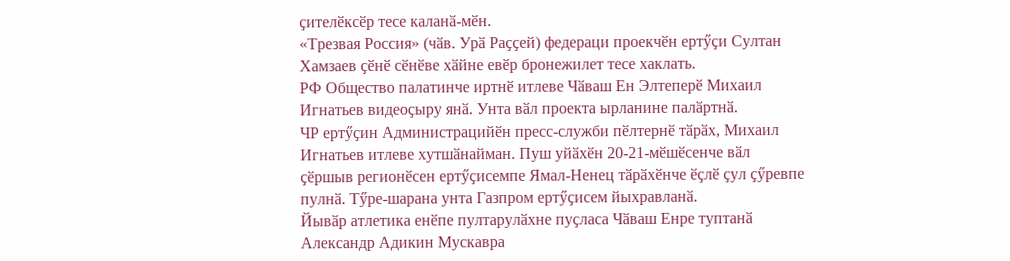ҫителӗксӗр тесе каланӑ-мӗн.
«Трезвая Россия» (чӑв. Урӑ Раҫҫей) федераци проекчӗн ертӳҫи Султан Хамзаев ҫӗнӗ сӗнӗве хӑйне евӗр бронежилет тесе хаклать.
РФ Общество палатинче иртнӗ итлеве Чӑваш Ен Элтеперӗ Михаил Игнатьев видеоҫыру янӑ. Унта вӑл проекта ырланине палӑртнӑ.
ЧР ертӳҫин Администрацийӗн пресс-служби пӗлтернӗ тӑрӑх, Михаил Игнатьев итлеве хутшӑнайман. Пуш уйӑхӗн 20-21-мӗшӗсенче вӑл ҫӗршыв регионӗсен ертӳҫисемпе Ямал-Ненец тӑрӑхӗнче ӗҫлӗ ҫул ҫӳревпе пулнӑ. Тӳре-шарана унта Газпром ертӳҫисем йыхравланӑ.
Йывӑр атлетика енӗпе пултарулӑхне пуҫласа Чӑваш Енре туптанӑ Александр Адикин Мускавра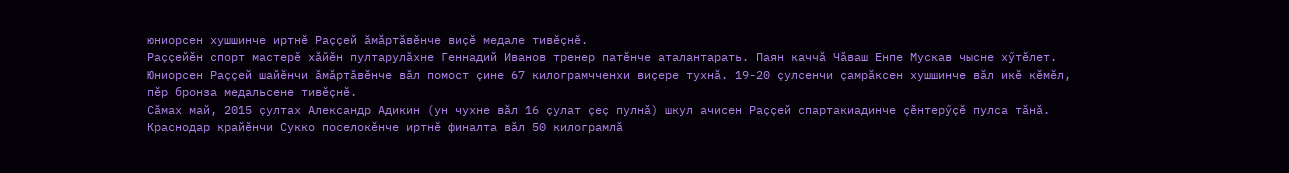юниорсен хушшинче иртнӗ Раҫҫей ӑмӑртӑвӗнче виҫӗ медале тивӗҫнӗ.
Раҫҫейӗн спорт мастерӗ хӑйӗн пултарулӑхне Геннадий Иванов тренер патӗнче аталантарать. Паян каччӑ Чӑваш Енпе Мускав чысне хӳтӗлет.
Юниорсен Раҫҫей шайӗнчи ӑмӑртӑвӗнче вӑл помост ҫине 67 килограмчченхи виҫере тухнӑ. 19-20 ҫулсенчи ҫамрӑксен хушшинче вӑл икӗ кӗмӗл, пӗр бронза медальсене тивӗҫнӗ.
Сӑмах май, 2015 ҫултах Александр Адикин (ун чухне вӑл 16 ҫулат ҫеҫ пулнӑ) шкул ачисен Раҫҫей спартакиадинче ҫӗнтерӳҫӗ пулса тӑнӑ. Краснодар крайӗнчи Сукко поселокӗнче иртнӗ финалта вӑл 50 килограмлӑ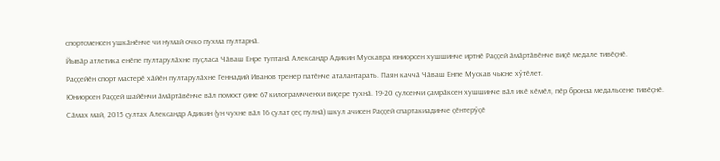спортсменсен ушкӑнӗнче чи нумай очко пухма пултарнӑ.
Йывӑр атлетика енӗпе пултарулӑхне пуҫласа Чӑваш Енре туптанӑ Александр Адикин Мускавра юниорсен хушшинче иртнӗ Раҫҫей ӑмӑртӑвӗнче виҫӗ медале тивӗҫнӗ.
Раҫҫейӗн спорт мастерӗ хӑйӗн пултарулӑхне Геннадий Иванов тренер патӗнче аталантарать. Паян каччӑ Чӑваш Енпе Мускав чысне хӳтӗлет.
Юниорсен Раҫҫей шайӗнчи ӑмӑртӑвӗнче вӑл помост ҫине 67 килограмчченхи виҫере тухнӑ. 19-20 ҫулсенчи ҫамрӑксен хушшинче вӑл икӗ кӗмӗл, пӗр бронза медальсене тивӗҫнӗ.
Сӑмах май, 2015 ҫултах Александр Адикин (ун чухне вӑл 16 ҫулат ҫеҫ пулнӑ) шкул ачисен Раҫҫей спартакиадинче ҫӗнтерӳҫӗ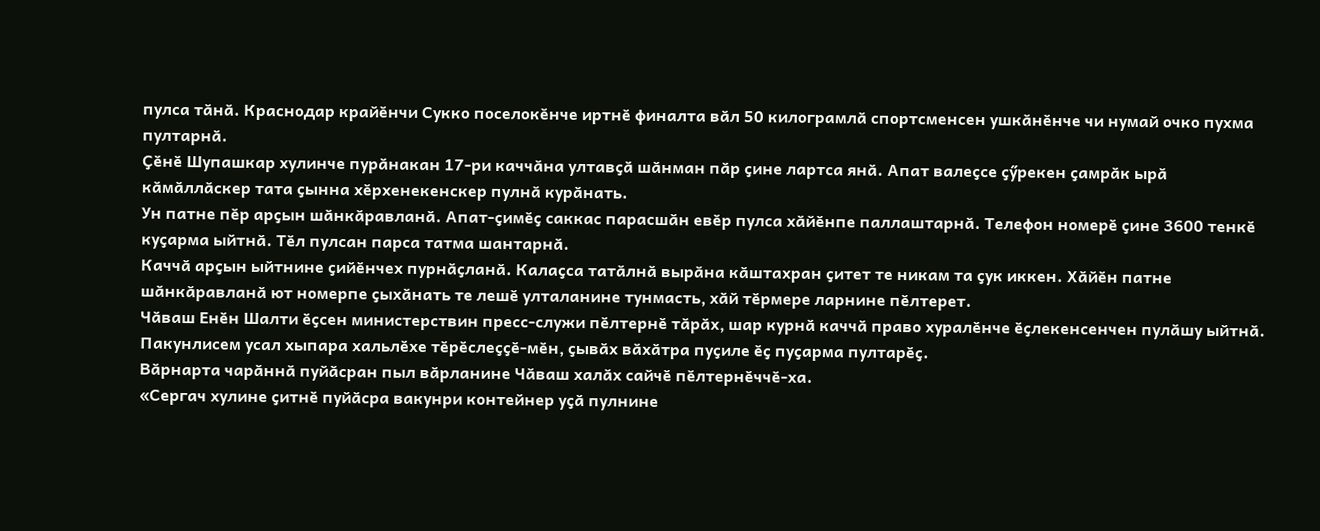пулса тӑнӑ. Краснодар крайӗнчи Сукко поселокӗнче иртнӗ финалта вӑл 50 килограмлӑ спортсменсен ушкӑнӗнче чи нумай очко пухма пултарнӑ.
Ҫӗнӗ Шупашкар хулинче пурӑнакан 17-ри каччӑна ултавҫӑ шӑнман пӑр ҫине лартса янӑ. Апат валеҫсе ҫӳрекен ҫамрӑк ырӑ кӑмӑллӑскер тата ҫынна хӗрхенекенскер пулнӑ курӑнать.
Ун патне пӗр арҫын шӑнкӑравланӑ. Апат-ҫимӗҫ саккас парасшӑн евӗр пулса хӑйӗнпе паллаштарнӑ. Телефон номерӗ ҫине 3600 тенкӗ куҫарма ыйтнӑ. Тӗл пулсан парса татма шантарнӑ.
Каччӑ арҫын ыйтнине ҫийӗнчех пурнӑҫланӑ. Калаҫса татӑлнӑ вырӑна кӑштахран ҫитет те никам та ҫук иккен. Хӑйӗн патне шӑнкӑравланӑ ют номерпе ҫыхӑнать те лешӗ улталанине тунмасть, хӑй тӗрмере ларнине пӗлтерет.
Чӑваш Енӗн Шалти ӗҫсен министерствин пресс-служи пӗлтернӗ тӑрӑх, шар курнӑ каччӑ право хуралӗнче ӗҫлекенсенчен пулӑшу ыйтнӑ. Пакунлисем усал хыпара хальлӗхе тӗрӗслеҫҫӗ-мӗн, ҫывӑх вӑхӑтра пуҫиле ӗҫ пуҫарма пултарӗҫ.
Вӑрнарта чарӑннӑ пуйӑсран пыл вӑрланине Чӑваш халӑх сайчӗ пӗлтернӗччӗ-ха.
«Сергач хулине ҫитнӗ пуйӑсра вакунри контейнер уҫӑ пулнине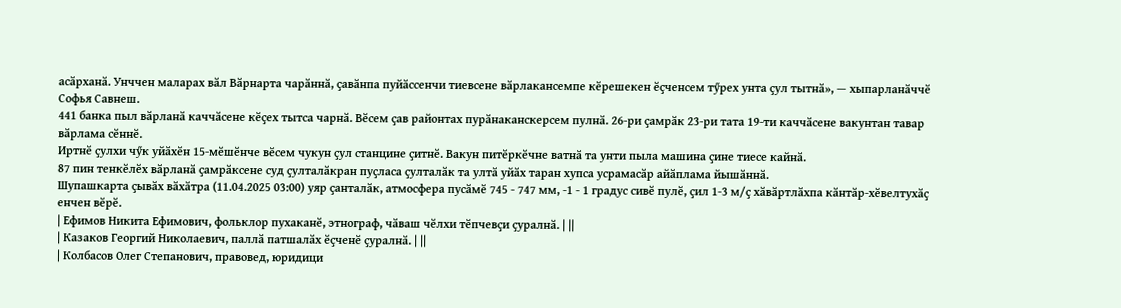асӑрханӑ. Унччен маларах вӑл Вӑрнарта чарӑннӑ, ҫавӑнпа пуйӑссенчи тиевсене вӑрлакансемпе кӗрешекен ӗҫченсем тӳрех унта ҫул тытнӑ», — хыпарланӑччӗ Софья Савнеш.
441 банка пыл вӑрланӑ каччӑсене кӗҫех тытса чарнӑ. Вӗсем ҫав районтах пурӑнаканскерсем пулнӑ. 26-ри ҫамрӑк 23-ри тата 19-ти каччӑсене вакунтан тавар вӑрлама сӗннӗ.
Иртнӗ ҫулхи чӳк уйӑхӗн 15-мӗшӗнче вӗсем чукун ҫул станцине ҫитнӗ. Вакун питӗркӗчне ватнӑ та унти пыла машина ҫине тиесе кайнӑ.
87 пин тенкӗлӗх вӑрланӑ ҫамрӑксене суд ҫулталӑкран пуҫласа ҫулталӑк та ултӑ уйӑх таран хупса усрамасӑр айӑплама йышӑннӑ.
Шупашкарта ҫывӑх вӑхӑтра (11.04.2025 03:00) уяр ҫанталӑк, атмосфера пусӑмӗ 745 - 747 мм, -1 - 1 градус сивӗ пулӗ, ҫил 1-3 м/ҫ хӑвӑртлӑхпа кӑнтӑр-хӗвелтухӑҫ енчен вӗрӗ.
| Ефимов Никита Ефимович, фольклор пухаканӗ, этнограф, чӑваш чӗлхи тӗпчевҫи ҫуралнӑ. | ||
| Казаков Георгий Николаевич, паллӑ патшалӑх ӗҫченӗ ҫуралнӑ. | ||
| Колбасов Олег Степанович, правовед, юридици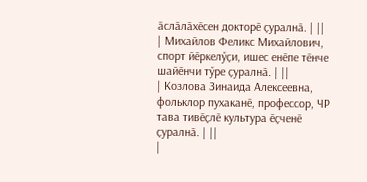ӑслӑлӑхӗсен докторӗ ҫуралнӑ. | ||
| Михайлов Феликс Михайлович, спорт йӗркелӳҫи, ишес енӗпе тӗнче шайӗнчи тӳре ҫуралнӑ. | ||
| Козлова Зинаида Алексеевна, фольклор пухаканӗ, профессор, ЧР тава тивӗҫлӗ культура ӗҫченӗ ҫуралнӑ. | ||
|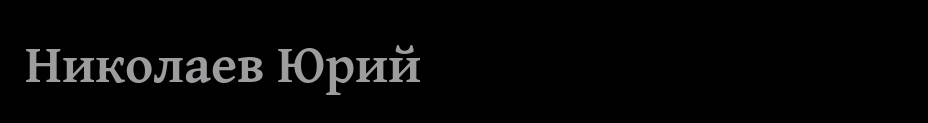Николаев Юрий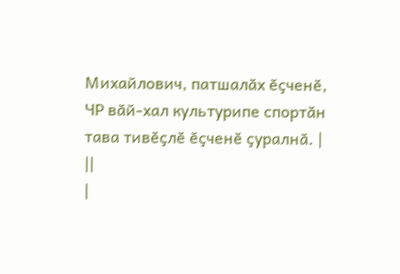Михайлович, патшалӑх ӗҫченӗ, ЧР вӑй-хал культурипе спортӑн тава тивӗҫлӗ ӗҫченӗ ҫуралнӑ. | ||
|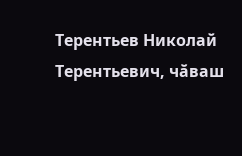Терентьев Николай Терентьевич, чӑваш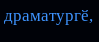драматургӗ,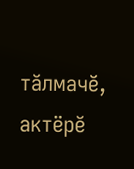тӑлмачӗ, актёрӗ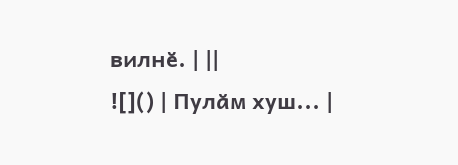вилнӗ. | ||
![]() | Пулӑм хуш... |